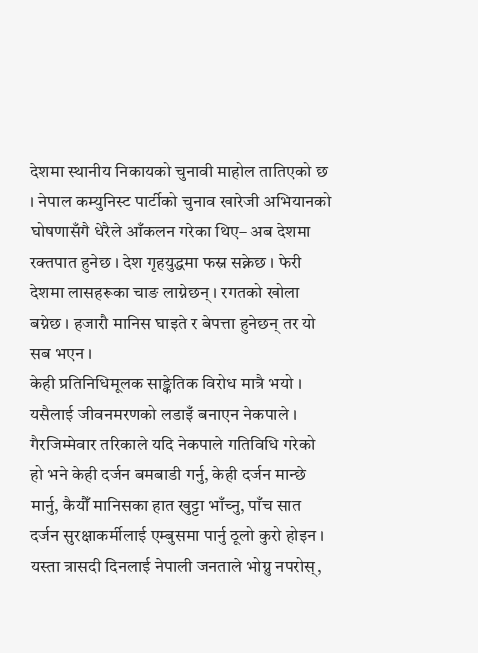देशमा स्थानीय निकायको चुनावी माहोल तातिएको छ । नेपाल कम्युनिस्ट पार्टीको चुनाव खारेजी अभियानको घोषणासँगै धेरैले आँकलन गरेका थिए– अब देशमा रक्तपात हुनेछ । देश गृहयुद्धमा फस्न सक्नेछ । फेरी देशमा लासहरूका चाङ लाग्नेछन् । रगतको खोला बग्नेछ । हजारौ मानिस घाइते र बेपत्ता हुनेछन् तर यो सब भएन ।
केही प्रतिनिधिमूलक साङ्केतिक विरोध मात्रै भयो । यसैलाई जीवनमरणको लडाइँ बनाएन नेकपाले । गैरजिम्मेवार तरिकाले यदि नेकपाले गतिविधि गरेको हो भने केही दर्जन बमबाडी गर्नु, केही दर्जन मान्छे मार्नु, कैयौँ मानिसका हात खुट्टा भाँच्नु, पाँच सात दर्जन सुरक्षाकर्मीलाई एम्बुसमा पार्नु ठूलो कुरो होइन । यस्ता त्रासदी दिनलाई नेपाली जनताले भोग्नु नपरोस्,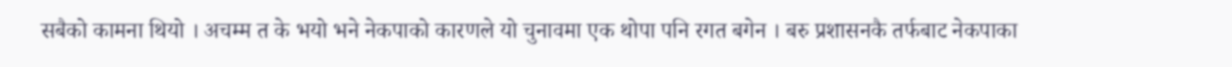सबैको कामना थियो । अचम्म त के भयो भने नेकपाको कारणले यो चुनावमा एक थोपा पनि रगत बगेन । बरु प्रशासनकै तर्फबाट नेकपाका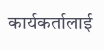कार्यकर्तालाई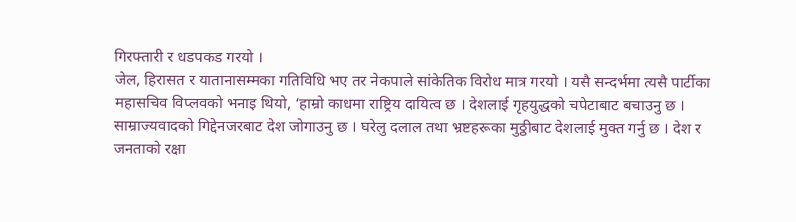गिरफ्तारी र धडपकड गरयो ।
जेल, हिरासत र यातानासम्मका गतिविधि भए तर नेकपाले सांकेतिक विरोध मात्र गरयो । यसै सन्दर्भमा त्यसै पार्टीका महासचिव विप्लवको भनाइ थियो, ‘हाम्रो काधमा राष्ट्रिय दायित्व छ । देशलाई गृहयुद्धको चपेटाबाट बचाउनु छ । साम्राज्यवादको गिद्देनजरबाट देश जोगाउनु छ । घरेलु दलाल तथा भ्रष्टहरूका मुठ्ठीबाट देशलाई मुक्त गर्नु छ । देश र जनताको रक्षा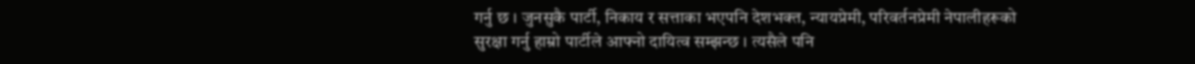गर्नु छ । जुनसुकै पार्टी, निकाय र सत्ताका भएपनि देशभक्त, न्यायप्रेमी, परिवर्तनप्रेमी नेपालीहरूको सुरक्षा गर्नु हाम्रो पार्टीले आफ्नो दायित्व सम्झन्छ । त्यसैले पनि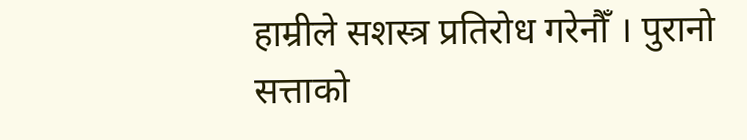हाम्रीले सशस्त्र प्रतिरोध गरेनौँ । पुरानो सत्ताको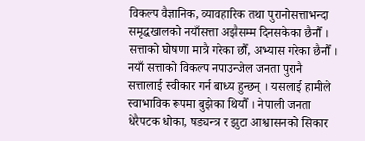विकल्प वैज्ञानिक, व्यावहारिक तथा पुरानोसत्ताभन्दा समृद्धखालको नयाँसत्ता अझैसम्म दिनसकेका छैनौँ ।
सत्ताको घोषणा मात्रै गरेका छौँ, अभ्यास गरेका छैनौँ । नयाँ सत्ताको विकल्प नपाउन्जेल जनता पुरानै सत्तालाई स्वीकार गर्न बाध्य हुन्छन् । यसलाई हामीले स्वाभाविक रूपमा बुझेका थियौँ । नेपाली जनता धेरैपटक धोका, षड्यन्त्र र झुटा आश्वासनको सिकार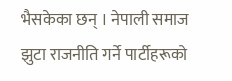भैसकेका छन् । नेपाली समाज झुटा राजनीति गर्ने पार्टीहरूको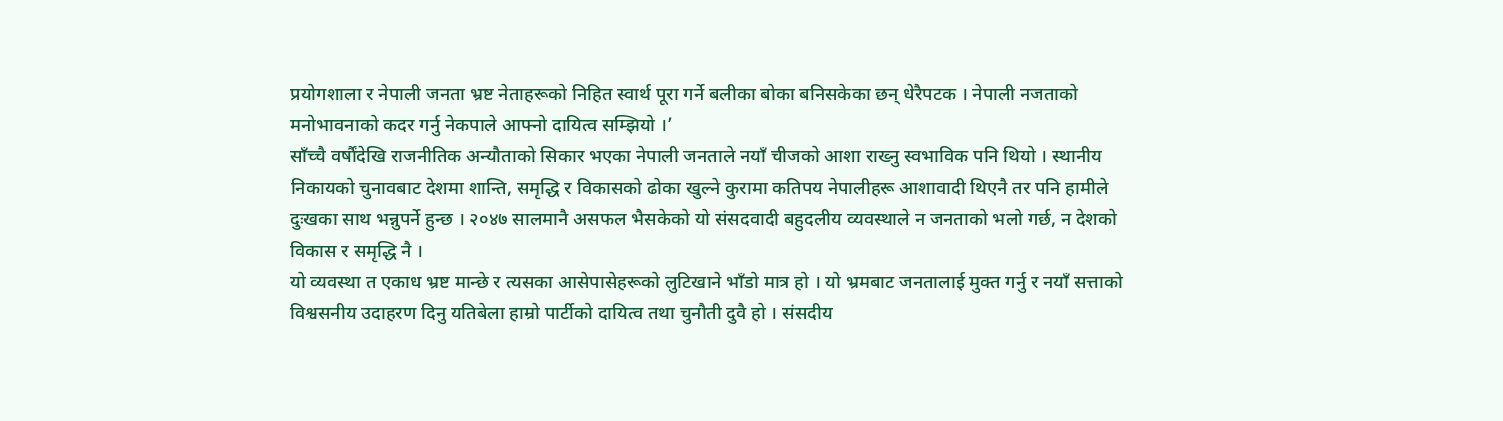प्रयोगशाला र नेपाली जनता भ्रष्ट नेताहरूको निहित स्वार्थ पूरा गर्ने बलीका बोका बनिसकेका छन् धेरैपटक । नेपाली नजताको मनोभावनाको कदर गर्नु नेकपाले आफ्नो दायित्व सम्झियो ।’
साँच्चै वर्षौंदेखि राजनीतिक अन्यौताको सिकार भएका नेपाली जनताले नयाँ चीजको आशा राख्नु स्वभाविक पनि थियो । स्थानीय निकायको चुनावबाट देशमा शान्ति, समृद्धि र विकासको ढोका खुल्ने कुरामा कतिपय नेपालीहरू आशावादी थिएनै तर पनि हामीले दुःखका साथ भन्नुपर्ने हुन्छ । २०४७ सालमानै असफल भैसकेको यो संसदवादी बहुदलीय व्यवस्थाले न जनताको भलो गर्छ, न देशको विकास र समृद्धि नै ।
यो व्यवस्था त एकाध भ्रष्ट मान्छे र त्यसका आसेपासेहरूको लुटिखाने भाँडो मात्र हो । यो भ्रमबाट जनतालाई मुक्त गर्नु र नयाँ सत्ताको विश्वसनीय उदाहरण दिनु यतिबेला हाम्रो पार्टीको दायित्व तथा चुनौती दुवै हो । संसदीय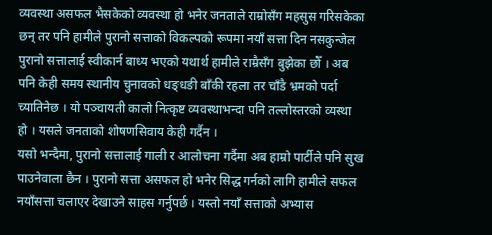व्यवस्था असफल भैसकेको व्यवस्था हो भनेर जनताले राम्रोसँग महसुस गरिसकेका छन् तर पनि हामीले पुरानो सत्ताको विकल्पको रूपमा नयाँ सत्ता दिन नसकुन्जेल पुरानो सत्तालाई स्वीकार्न बाध्य भएको यथार्थ हामीले राम्रैसँग बुझेका छौँ । अब पनि केही समय स्थानीय चुनावको धङ्धङी बाँकी रहला तर चाँडै भ्रमको पर्दा च्यातिनेछ । यो पञ्चायती कालो नित्कृष्ट व्यवस्थाभन्दा पनि तल्लोस्तरको व्यस्था हो । यसले जनताको शोषणसिवाय केही गर्दैन ।
यसो भन्दैमा, पुरानो सत्तालाई गाली र आलोचना गर्दैमा अब हाम्रो पार्टीले पनि सुख पाउनेवाला छैन । पुरानो सत्ता असफल हो भनेर सिद्ध गर्नको लागि हामीले सफल नयाँसत्ता चलाएर देखाउने साहस गर्नुपर्छ । यस्तो नयाँ सत्ताको अभ्यास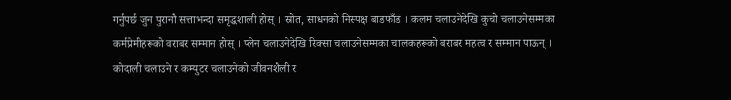गर्नुपर्छ जुन पुरानौ सत्ताभन्दा समृद्धशाली होस् । स्रोत, साधनको निस्पक्ष बाडफाँड । कलम चलाउनेदेखि कुचो चलाउनेसम्मका कर्मप्रेमीहरूको वराबर सम्मान होस् । प्लेन चलाउनेदेखि रिक्सा चलाउनेसम्मका चालकहरूको बराबर महत्व र सम्मान पाऊन् ।
कोदाली चलाउने र कम्युटर चलाउनेको जीवनशैली र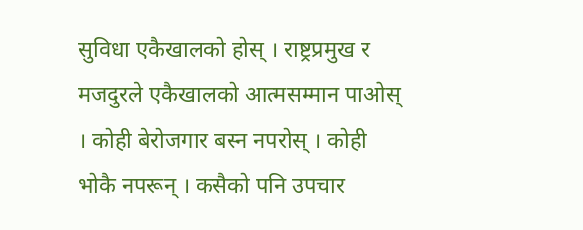सुविधा एकैखालको होस् । राष्ट्रप्रमुख र मजदुरले एकैखालको आत्मसम्मान पाओस् । कोही बेरोजगार बस्न नपरोस् । कोही भोकै नपरून् । कसैको पनि उपचार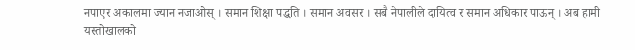नपाएर अकालमा ज्यान नजाओस् । समान शिक्षा पद्धति । समान अवसर । सबै नेपालीले दायित्व र समान अधिकार पाऊन् । अब हामी यस्तोखालको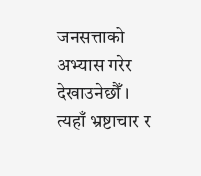जनसत्ताको अभ्यास गरेर देखाउनेछौँ ।
त्यहाँ भ्रष्टाचार र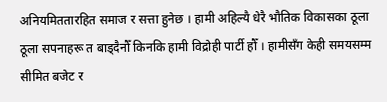अनियमिततारहित समाज र सत्ता हुनेछ । हामी अहिल्यै धेरै भौतिक विकासका ठूला ठूला सपनाहरू त बाड्दैनौँ किनकि हामी विद्रोही पार्टी हौँ । हामीसँग केही समयसम्म सीमित बजेट र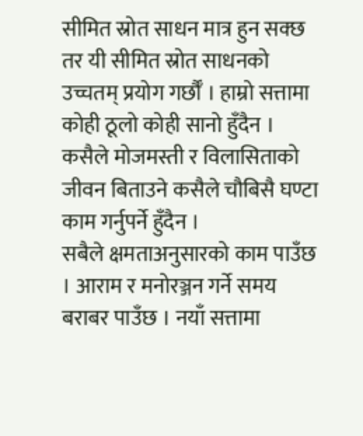सीमित स्रोत साधन मात्र हुन सक्छ तर यी सीमित स्रोत साधनको उच्चतम् प्रयोग गर्छौँ । हाम्रो सत्तामा कोही ठूलो कोही सानो हुँदैन । कसैले मोजमस्ती र विलासिताको जीवन बिताउने कसैले चौबिसै घण्टा काम गर्नुपर्ने हुँदैन ।
सबैले क्षमताअनुसारको काम पाउँछ । आराम र मनोरञ्जन गर्ने समय बराबर पाउँछ । नयाँ सत्तामा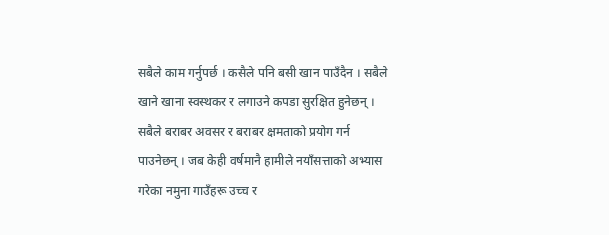सबैले काम गर्नुपर्छ । कसैले पनि बसी खान पाउँदैन । सबैले खाने खाना स्वस्थकर र लगाउने कपडा सुरक्षित हुनेछन् । सबैले बराबर अवसर र बराबर क्षमताको प्रयोग गर्न पाउनेछन् । जब केही वर्षमानै हामीले नयाँसत्ताको अभ्यास गरेका नमुना गाउँहरू उच्च र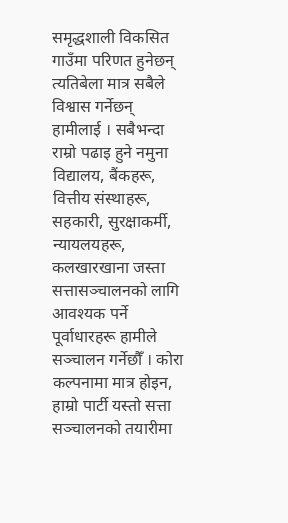समृद्धशाली विकसित गाउँमा परिणत हुनेछन् त्यतिबेला मात्र सबैले विश्वास गर्नेछन् हामीलाई । सबैभन्दा राम्रो पढाइ हुने नमुना विद्यालय, बैंकहरू, वित्तीय संस्थाहरू, सहकारी, सुरक्षाकर्मी, न्यायलयहरू, कलखारखाना जस्ता सत्तासञ्चालनको लागि आवश्यक पर्ने पूर्वाधारहरू हामीले सञ्चालन गर्नेछौँ । कोरा कल्पनामा मात्र होइन, हाम्रो पार्टी यस्तो सत्ता सञ्चालनको तयारीमा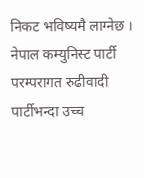निकट भविष्यमै लाग्नेछ ।
नेपाल कम्युनिस्ट पार्टी परम्परागत रुढीवादी पार्टीभन्दा उच्च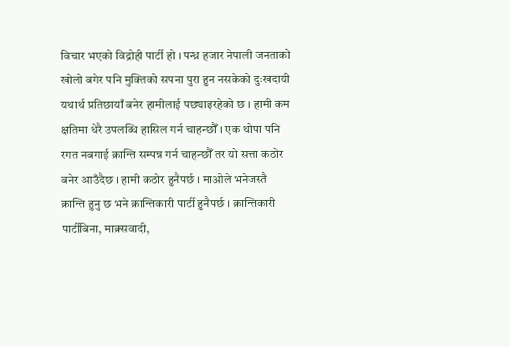विचार भएको विद्रोही पार्टी हो । पन्ध्र हजार नेपाली जनताको खोलो बगेर पनि मुक्तिको सपना पुरा हुन नसकेको दुःखदायी यथार्थ प्रतिछायाँ बनेर हामीलाई पछ्याइरहेको छ । हामी कम क्षतिमा धेरै उपलब्धि हासिल गर्न चाहन्छौँ । एक थोपा पनि रगत नबगाई क्रान्ति सम्पन्न गर्न चाहन्छौँ तर यो सत्ता कठोर बनेर आउँदैछ । हामी कठोर हुनैपर्छ । माओले भनेजस्तै क्रान्ति हुनु छ भने क्रान्तिकारी पार्टी हुनैपर्छ । क्रान्तिकारी पार्टीबिना, माक्र्सवादी,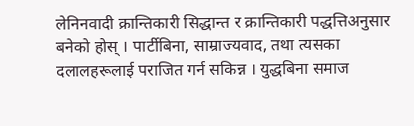लेनिनवादी क्रान्तिकारी सिद्धान्त र क्रान्तिकारी पद्धत्तिअनुसार बनेको होस् । पार्टीबिना, साम्राज्यवाद, तथा त्यसका दलालहरूलाई पराजित गर्न सकिन्न । युद्धबिना समाज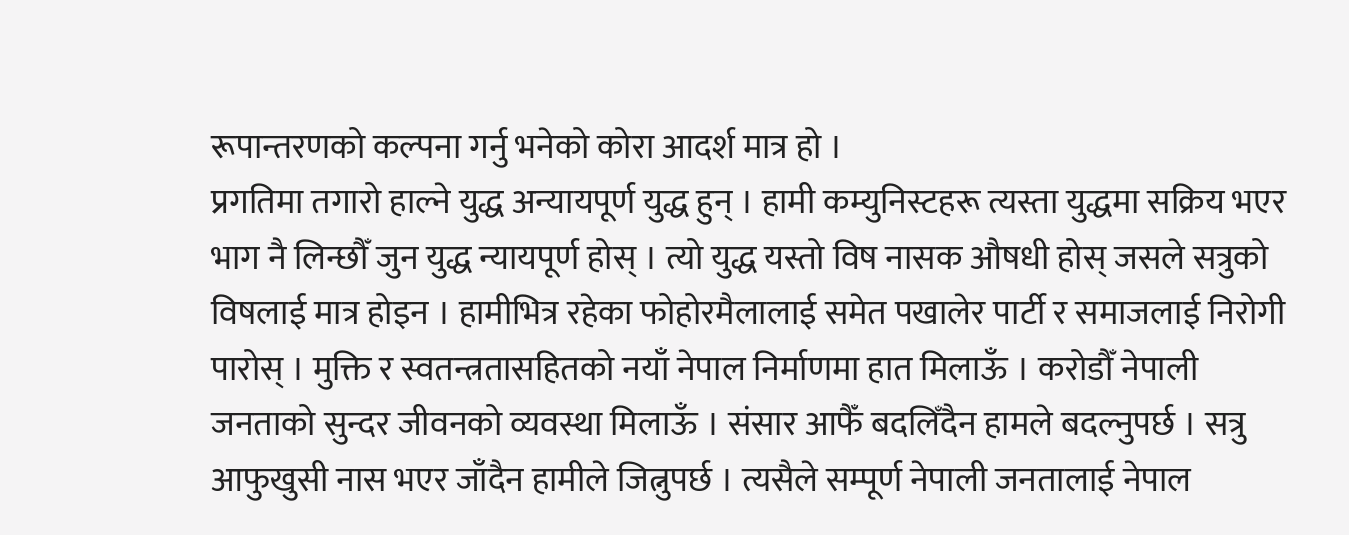रूपान्तरणको कल्पना गर्नु भनेको कोरा आदर्श मात्र हो ।
प्रगतिमा तगारो हाल्ने युद्ध अन्यायपूर्ण युद्ध हुन् । हामी कम्युनिस्टहरू त्यस्ता युद्धमा सक्रिय भएर भाग नै लिन्छौँ जुन युद्ध न्यायपूर्ण होस् । त्यो युद्ध यस्तो विष नासक औषधी होस् जसले सत्रुको विषलाई मात्र होइन । हामीभित्र रहेका फोहोरमैलालाई समेत पखालेर पार्टी र समाजलाई निरोगी पारोस् । मुक्ति र स्वतन्त्रतासहितको नयाँ नेपाल निर्माणमा हात मिलाऊँ । करोडौँ नेपाली जनताको सुन्दर जीवनको व्यवस्था मिलाऊँ । संसार आफैँ बदलिँदैन हामले बदल्नुपर्छ । सत्रु आफुखुसी नास भएर जाँदैन हामीले जित्नुपर्छ । त्यसैले सम्पूर्ण नेपाली जनतालाई नेपाल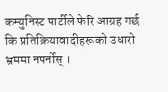कम्युनिस्ट पार्टीले फेरि आग्रह गर्छ कि प्रतिक्रियावादीहरूको उधारो भ्रममा नपर्नोस् ।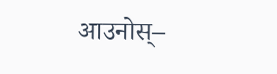आउनोस्–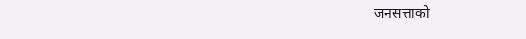जनसत्ताको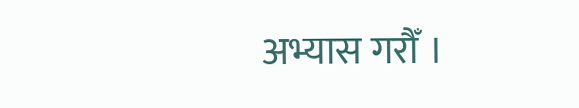अभ्यास गरौँ ।